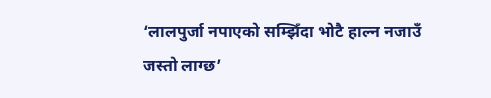‘लालपुर्जा नपाएको सम्झिँदा भोटै हाल्न नजाउँ जस्तो लाग्छ’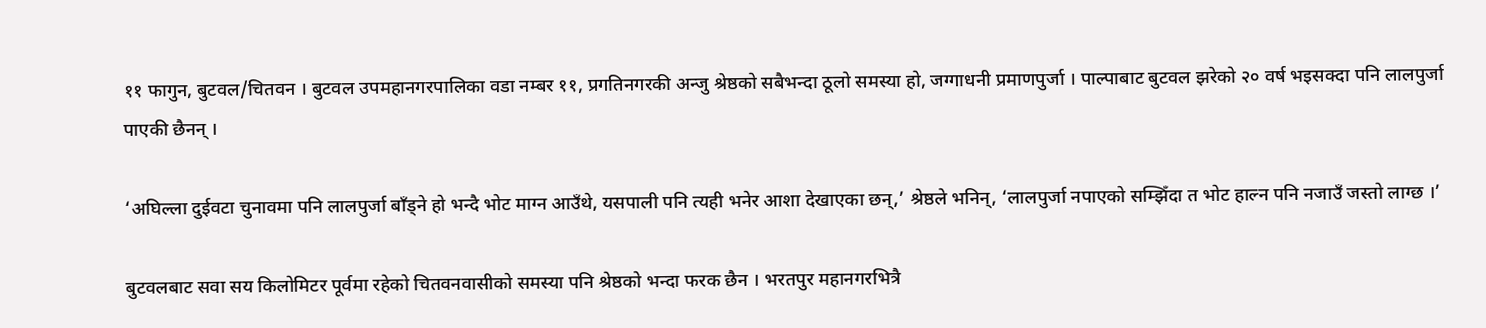११ फागुन, बुटवल/चितवन । बुटवल उपमहानगरपालिका वडा नम्बर ११, प्रगतिनगरकी अन्जु श्रेष्ठको सबैभन्दा ठूलो समस्या हो, जग्गाधनी प्रमाणपुर्जा । पाल्पाबाट बुटवल झरेको २० वर्ष भइसक्दा पनि लालपुर्जा पाएकी छैनन् ।

‘अघिल्ला दुईवटा चुनावमा पनि लालपुर्जा बाँड्ने हो भन्दै भोट माग्न आउँथे, यसपाली पनि त्यही भनेर आशा देखाएका छन्,’ श्रेष्ठले भनिन्, ‘लालपुर्जा नपाएको सम्झिँदा त भोट हाल्न पनि नजाउँ जस्तो लाग्छ ।’

बुटवलबाट सवा सय किलोमिटर पूर्वमा रहेको चितवनवासीको समस्या पनि श्रेष्ठको भन्दा फरक छैन । भरतपुर महानगरभित्रै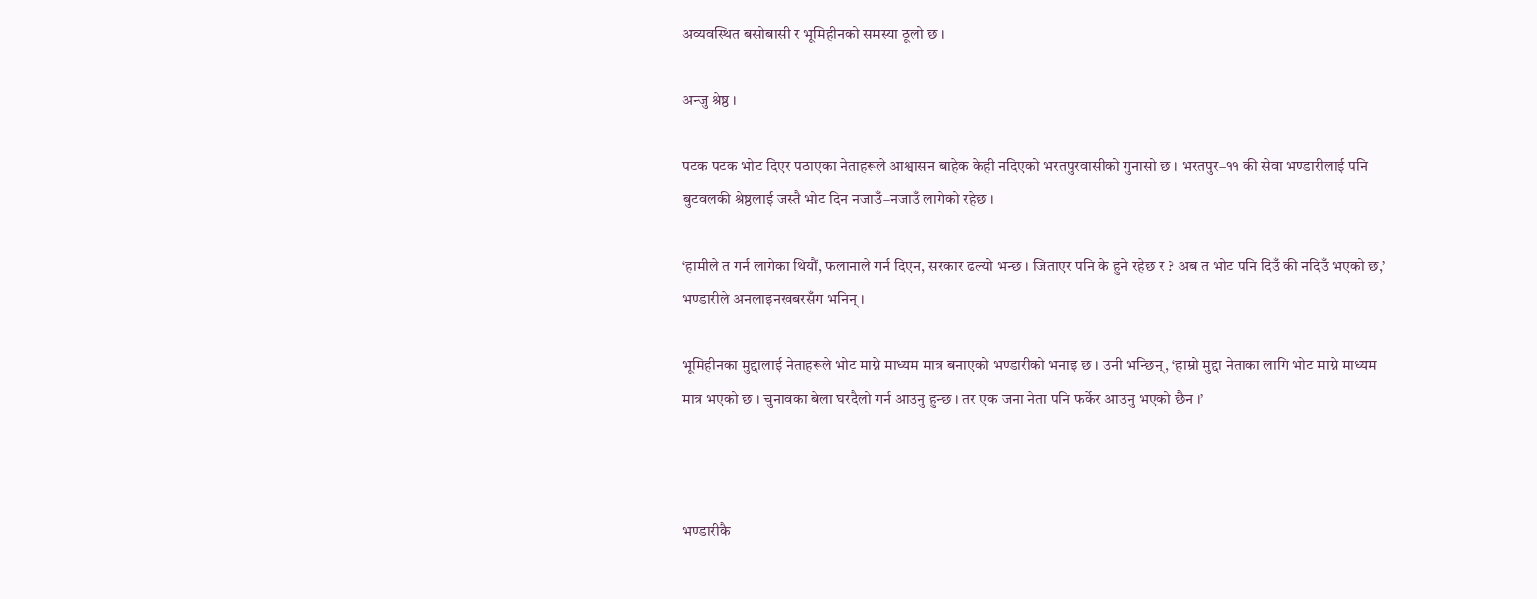अव्यवस्थित बसोबासी र भूमिहीनको समस्या ठूलो छ ।

अन्जु श्रेष्ठ ।

पटक पटक भोट दिएर पठाएका नेताहरूले आश्वासन बाहेक केही नदिएको भरतपुरवासीको गुनासो छ । भरतपुर–११ की सेवा भण्डारीलाई पनि बुटवलकी श्रेष्ठलाई जस्तै भोट दिन नजाउँ–नजाउँ लागेको रहेछ ।

‘हामीले त गर्न लागेका थियौं, फलानाले गर्न दिएन, सरकार ढल्यो भन्छ । जिताएर पनि के हुने रहेछ र ? अब त भोट पनि दिउँ की नदिउँ भएको छ,’ भण्डारीले अनलाइनखबरसँग भनिन् ।

भूमिहीनका मुद्दालाई नेताहरूले भोट माग्ने माध्यम मात्र बनाएको भण्डारीको भनाइ छ । उनी भन्छिन्, ‘हाम्रो मुद्दा नेताका लागि भोट माग्ने माध्यम मात्र भएको छ । चुनावका बेला घरदैलो गर्न आउनु हुन्छ । तर एक जना नेता पनि फर्केर आउनु भएको छैन ।’



भण्डारीकै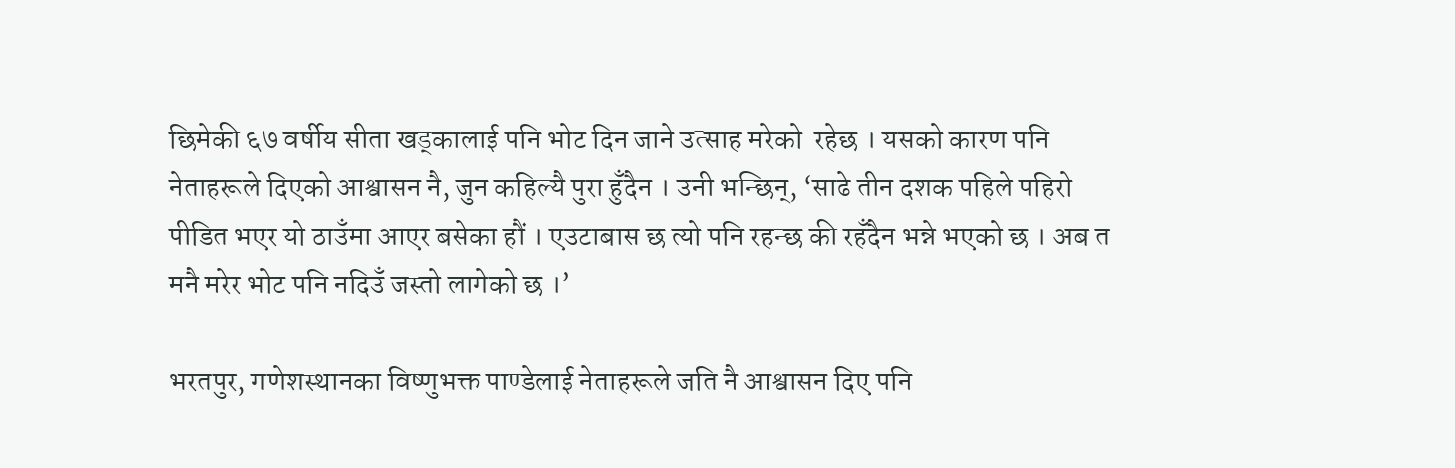छिमेकी ६७ वर्षीय सीता खड्कालाई पनि भोट दिन जाने उत्साह मरेको  रहेछ । यसको कारण पनि नेताहरूले दिएको आश्वासन नै, जुन कहिल्यै पुरा हुँदैन । उनी भन्छिन्, ‘साढे तीन दशक पहिले पहिरो पीडित भएर यो ठाउँमा आएर बसेका हौं । एउटाबास छ त्यो पनि रहन्छ की रहँदैन भन्ने भएको छ । अब त मनै मरेर भोट पनि नदिउँ जस्तो लागेको छ ।’

भरतपुर, गणेशस्थानका विष्णुभक्त पाण्डेलाई नेताहरूले जति नै आश्वासन दिए पनि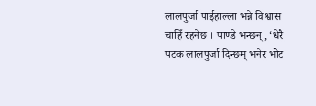लालपुर्जा पाईहाल्ला भन्ने विश्वास चाहिँ रहनेछ । पाण्डे भन्छन्, ‘धेरै पटक लालपुर्जा दिन्छम् भनेर भोट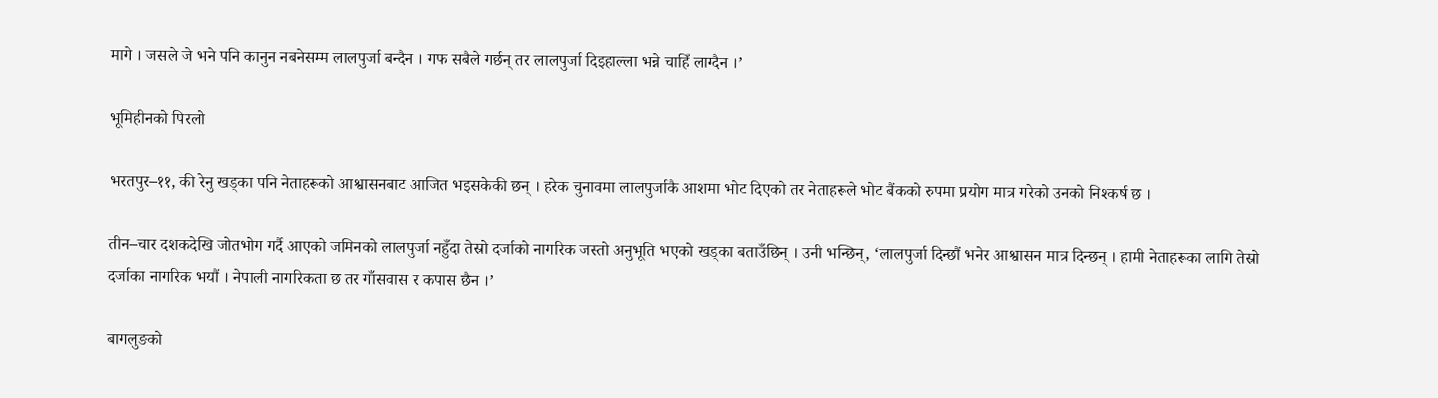मागे । जसले जे भने पनि कानुन नबनेसम्म लालपुर्जा बन्दैन । गफ सबैले गर्छन् तर लालपुर्जा दिइहाल्ला भन्ने चाहिँ लाग्दैन ।’

भूमिहीनको पिरलो

भरतपुर–११, की रेनु खड्का पनि नेताहरूको आश्वासनबाट आजित भइसकेकी छन् । हरेक चुनावमा लालपुर्जाकै आशमा भोट दिएको तर नेताहरूले भोट बैंकको रुपमा प्रयोग मात्र गरेको उनको निश्कर्ष छ ।

तीन–चार दशकदेखि जोतभोग गर्दै आएको जमिनको लालपुर्जा नहुँदा तेस्रो दर्जाको नागरिक जस्तो अनुभूति भएको खड्का बताउँछिन् । उनी भन्छिन्, ‘लालपुर्जा दिन्छौं भनेर आश्वासन मात्र दिन्छन् । हामी नेताहरूका लागि तेस्रो दर्जाका नागरिक भयौं । नेपाली नागरिकता छ तर गाँसवास र कपास छैन ।’

बागलुङको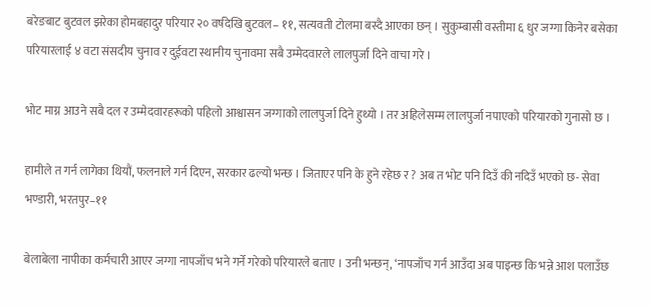बरेङबाट बुटवल झरेका होमबहादुर परियार २० वर्षदेखि बुटवल– ११, सत्यवती टोलमा बस्दै आएका छन् । सुकुम्बासी वस्तीमा ६ धुर जग्गा किनेर बसेका परियारलाई ४ वटा संसदीय चुनाव र दुईवटा स्थानीय चुनावमा सबै उम्मेदवारले लालपुर्जा दिने वाचा गरे ।

भोट माग्न आउने सबै दल र उम्मेदवारहरूको पहिलो आश्वासन जग्गाको लालपुर्जा दिने हुथ्यो । तर अहिलेसम्म लालपुर्जा नपाएको परियारको गुनासो छ ।

हामीले त गर्न लागेका थियौं, फलनाले गर्न दिएन, सरकार ढल्यो भन्छ । जिताएर पनि के हुने रहेछ र ? अब त भोट पनि दिउँ की नदिउँ भएको छ- सेवा भण्डारी, भरतपुर–११

बेलाबेला नापीका कर्मचारी आएर जग्गा नापजाँच भने गर्ने गरेको परियारले बताए । उनी भन्छन्, ‘नापजाँच गर्न आउँदा अब पाइन्छ कि भन्ने आश पलाउँछ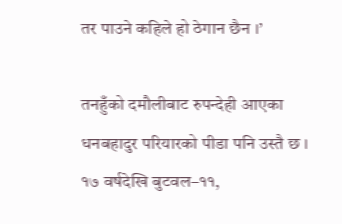तर पाउने कहिले हो ठेगान छैन ।’

तनहुँको दमौलीबाट रुपन्देही आएका धनबहादुर परियारको पीडा पनि उस्तै छ । १७ वर्षदेखि बुटवल–११,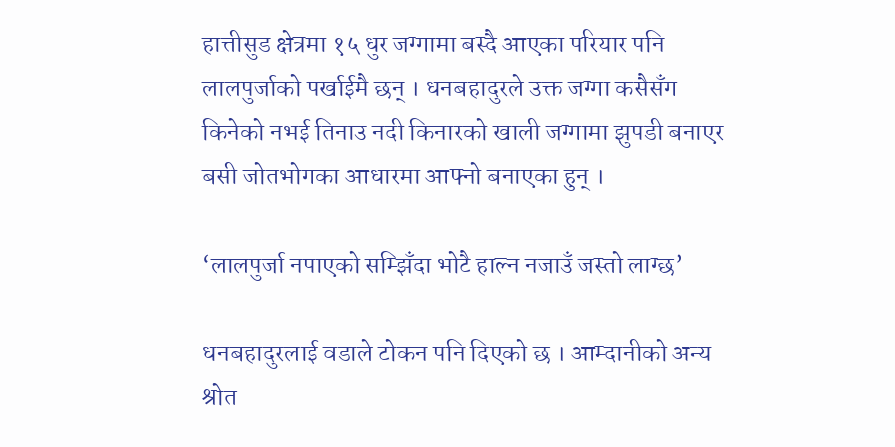हात्तीसुड क्षेत्रमा १५ धुर जग्गामा बस्दै आएका परियार पनि लालपुर्जाको पर्खाईमै छन् । धनबहादुरले उक्त जग्गा कसैसँग किनेको नभई तिनाउ नदी किनारको खाली जग्गामा झुपडी बनाएर बसी जोतभोगका आधारमा आफ्नो बनाएका हुन् ।

‘लालपुर्जा नपाएको सम्झिँदा भोटै हाल्न नजाउँ जस्तो लाग्छ’

धनबहादुरलाई वडाले टोकन पनि दिएको छ । आम्दानीको अन्य श्रोत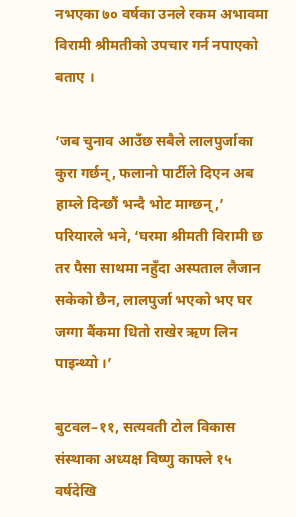नभएका ७० वर्षका उनले रकम अभावमा विरामी श्रीमतीको उपचार गर्न नपाएको बताए ।

‘जब चुनाव आउँछ सबैले लालपुर्जाका कुरा गर्छन्, फलानो पार्टीले दिएन अब हाम्ले दिन्छौं भन्दै भोट माग्छन्,’ परियारले भने, ‘घरमा श्रीमती विरामी छ तर पैसा साथमा नहुँदा अस्पताल लैजान सकेको छैन, लालपुर्जा भएको भए घर जग्गा बैंकमा धितो राखेर ऋण लिन पाइन्थ्यो ।’

बुटवल–११, सत्यवती टोल विकास संस्थाका अध्यक्ष विष्णु काफ्ले १५ वर्षदेखि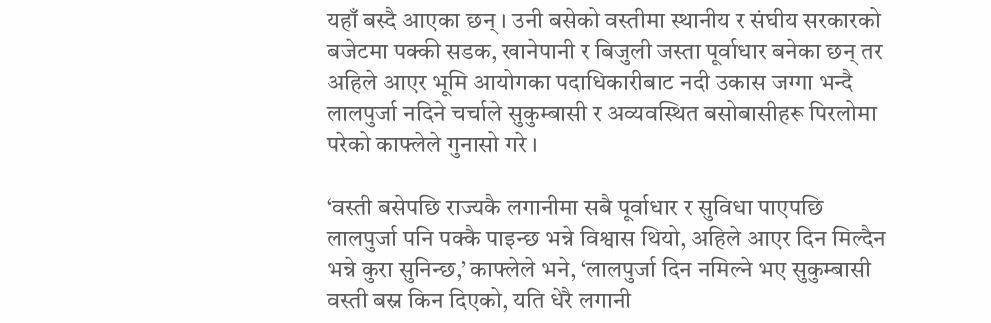यहाँ बस्दै आएका छन् । उनी बसेको वस्तीमा स्थानीय र संघीय सरकारको बजेटमा पक्की सडक, खानेपानी र बिजुली जस्ता पूर्वाधार बनेका छन् तर अहिले आएर भूमि आयोगका पदाधिकारीबाट नदी उकास जग्गा भन्दै लालपुर्जा नदिने चर्चाले सुकुम्बासी र अव्यवस्थित बसोबासीहरू पिरलोमा परेको काफ्लेले गुनासो गरे ।

‘वस्ती बसेपछि राज्यकै लगानीमा सबै पूर्वाधार र सुविधा पाएपछि लालपुर्जा पनि पक्कै पाइन्छ भन्ने विश्वास थियो, अहिले आएर दिन मिल्दैन भन्ने कुरा सुनिन्छ,’ काफ्लेले भने, ‘लालपुर्जा दिन नमिल्ने भए सुकुम्बासी वस्ती बस्न किन दिएको, यति धेरै लगानी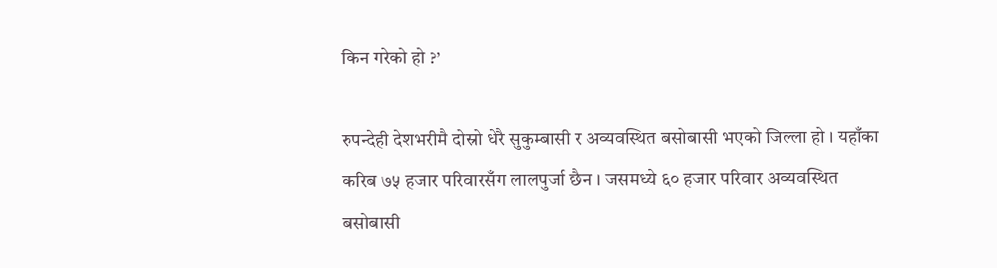किन गरेको हो ?’

रुपन्देही देशभरीमै दोस्रो धेरै सुकुम्बासी र अव्यवस्थित बसोबासी भएको जिल्ला हो । यहाँका करिब ७५ हजार परिवारसँग लालपुर्जा छैन । जसमध्ये ६० हजार परिवार अव्यवस्थित बसोबासी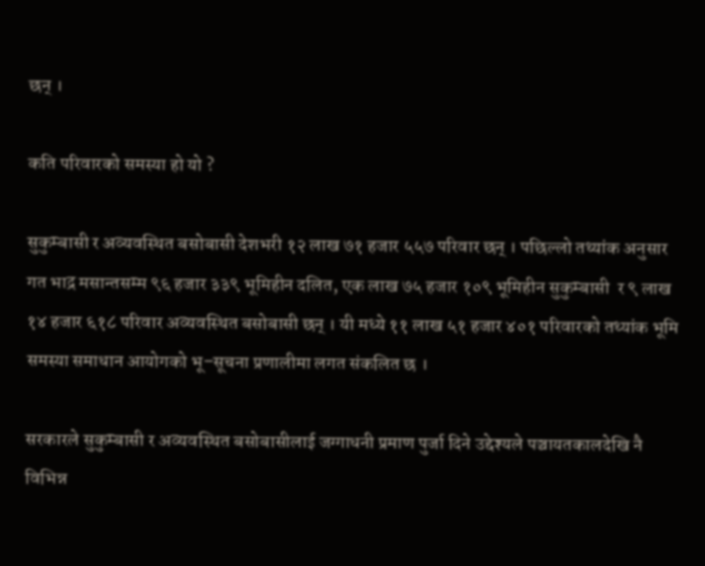छन् ।

कति परिवारको समस्या हो यो ?

सुकुम्बासी र अव्यवस्थित बसोबासी देशभरी १२ लाख ७१ हजार ५५७ परिवार छन् । पछिल्लो तथ्यांक अनुसार गत भाद्र मसान्तसम्म ९६ हजार ३३९ भूमिहीन दलित, एक लाख ७५ हजार १०९ भूमिहीन सुकुम्बासी  र ९ लाख १४ हजार ६१८ परिवार अव्यवस्थित बसोबासी छन् । यी मध्ये ११ लाख ५१ हजार ४०१ परिवारको तथ्यांक भूमि समस्या समाधान आयोगको भू–सूचना प्रणालीमा लगत संकलित छ ।

सरकारले सुकुम्बासी र अव्यवस्थित बसोबासीलाई जग्गाधनी प्रमाण पुर्जा दिने उद्देश्यले पञ्चायतकालदेखि नै विभिन्न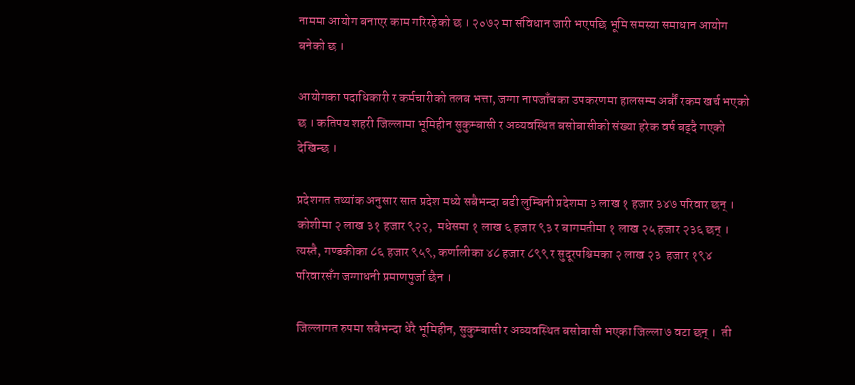नाममा आयोग बनाएर काम गरिरहेको छ । २०७२ मा संविधान जारी भएपछि भूमि समस्या समाधान आयोग बनेको छ ।

आयोगका पदाधिकारी र कर्मचारीको तलब भत्ता, जग्गा नापजाँचका उपकरणमा हालसम्म अर्बौं रकम खर्च भएको छ । कतिपय शहरी जिल्लामा भूमिहीन सुकुम्बासी र अव्यवस्थित बसोबासीको संख्या हरेक वर्ष बढ्दै गएको देखिन्छ ।

प्रदेशगत तथ्यांक अनुसार सात प्रदेश मध्ये सबैभन्दा बढी लुम्बिनी प्रदेशमा ३ लाख १ हजार ३४७ परिवार छन् । कोशीमा २ लाख ३१ हजार ९२२,  मधेसमा १ लाख ६ हजार ९३ र बागमतीमा १ लाख २५ हजार २३६ छन् । त्यस्तै, गण्डकीका ८६ हजार ९५९, कर्णालीका ४८ हजार ८९९ र सुदूरपश्चिमका २ लाख २३  हजार १९४ परिवारसँग जग्गाधनी प्रमाणपुर्जा छैन ।

जिल्लागत रुपमा सबैभन्दा धेरै भूमिहीन, सुकुम्बासी र अव्यवस्थित बसोबासी भएका जिल्ला ७ वटा छन् ।  ती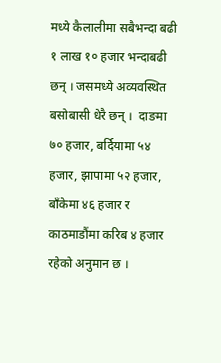मध्ये कैलालीमा सबैभन्दा बढी १ लाख १० हजार भन्दाबढी छन् । जसमध्ये अव्यवस्थित बसोबासी धेरै छन् ।  दाङमा ७० हजार, बर्दियामा ५४ हजार, झापामा ५२ हजार, बाँकेमा ४६ हजार र काठमाडौंमा करिब ४ हजार रहेको अनुमान छ ।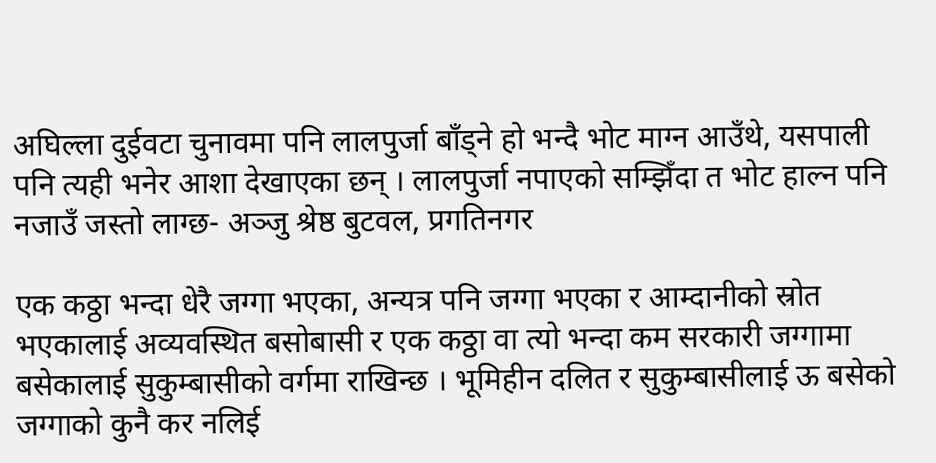अघिल्ला दुईवटा चुनावमा पनि लालपुर्जा बाँड्ने हो भन्दै भोट माग्न आउँथे, यसपाली पनि त्यही भनेर आशा देखाएका छन् । लालपुर्जा नपाएको सम्झिँदा त भोट हाल्न पनि नजाउँ जस्तो लाग्छ- अञ्जु श्रेष्ठ बुटवल, प्रगतिनगर

एक कठ्ठा भन्दा धेरै जग्गा भएका, अन्यत्र पनि जग्गा भएका र आम्दानीको स्रोत भएकालाई अव्यवस्थित बसोबासी र एक कठ्ठा वा त्यो भन्दा कम सरकारी जग्गामा बसेकालाई सुकुम्बासीको वर्गमा राखिन्छ । भूमिहीन दलित र सुकुम्बासीलाई ऊ बसेको जग्गाको कुनै कर नलिई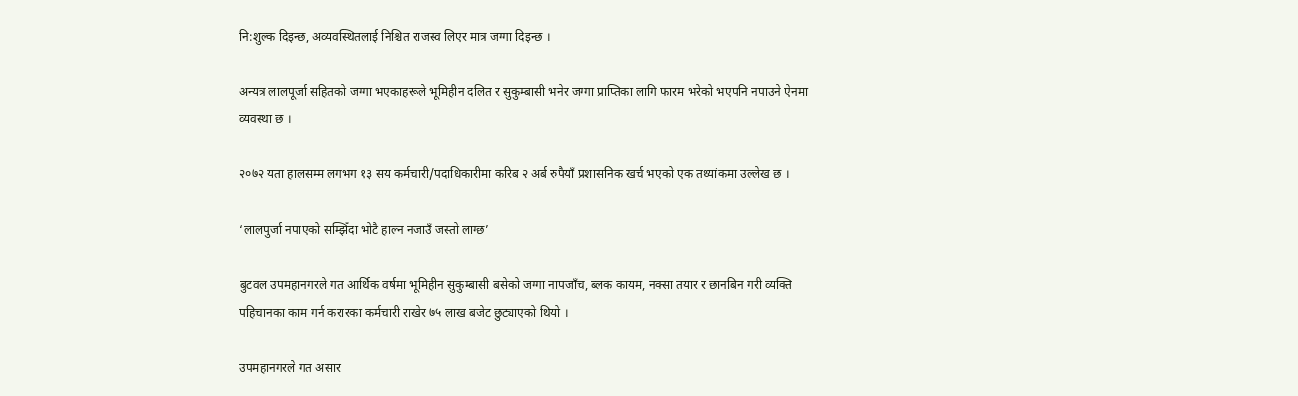नि:शुल्क दिइन्छ, अव्यवस्थितलाई निश्चित राजस्व लिएर मात्र जग्गा दिइन्छ ।

अन्यत्र लालपूर्जा सहितको जग्गा भएकाहरूले भूमिहीन दलित र सुकुम्बासी भनेर जग्गा प्राप्तिका लागि फारम भरेको भएपनि नपाउने ऐनमा व्यवस्था छ ।

२०७२ यता हालसम्म लगभग १३ सय कर्मचारी/पदाधिकारीमा करिब २ अर्ब रुपैयाँ प्रशासनिक खर्च भएको एक तथ्यांकमा उल्लेख छ ।

‘लालपुर्जा नपाएको सम्झिँदा भोटै हाल्न नजाउँ जस्तो लाग्छ’

बुटवल उपमहानगरले गत आर्थिक वर्षमा भूमिहीन सुकुम्बासी बसेको जग्गा नापजाँच, ब्लक कायम, नक्सा तयार र छानबिन गरी व्यक्ति पहिचानका काम गर्न करारका कर्मचारी राखेर ७५ लाख बजेट छुट्याएको थियो ।

उपमहानगरले गत असार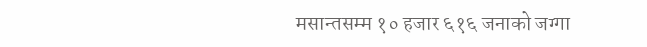मसान्तसम्म १० हजार ६१६ जनाको जग्गा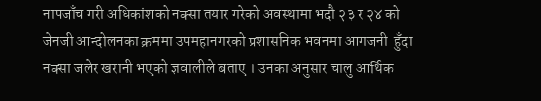नापजाँच गरी अधिकांशको नक्सा तयार गरेको अवस्थामा भदौ २३ र २४ को जेनजी आन्दोलनका क्रममा उपमहानगरको प्रशासनिक भवनमा आगजनी  हुँदा नक्सा जलेर खरानी भएको ज्ञवालीले बताए । उनका अनुसार चालु आर्थिक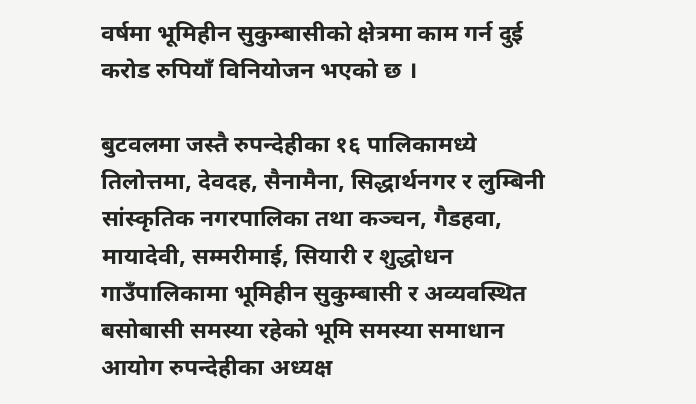वर्षमा भूमिहीन सुकुम्बासीको क्षेत्रमा काम गर्न दुई करोड रुपियाँ विनियोजन भएको छ ।

बुटवलमा जस्तै रुपन्देहीका १६ पालिकामध्ये तिलोत्तमा, देवदह, सैनामैना, सिद्धार्थनगर र लुम्बिनी सांस्कृतिक नगरपालिका तथा कञ्चन, गैडहवा, मायादेवी, सम्मरीमाई, सियारी र शुद्धोधन गाउँपालिकामा भूमिहीन सुकुम्बासी र अव्यवस्थित बसोबासी समस्या रहेको भूमि समस्या समाधान आयोग रुपन्देहीका अध्यक्ष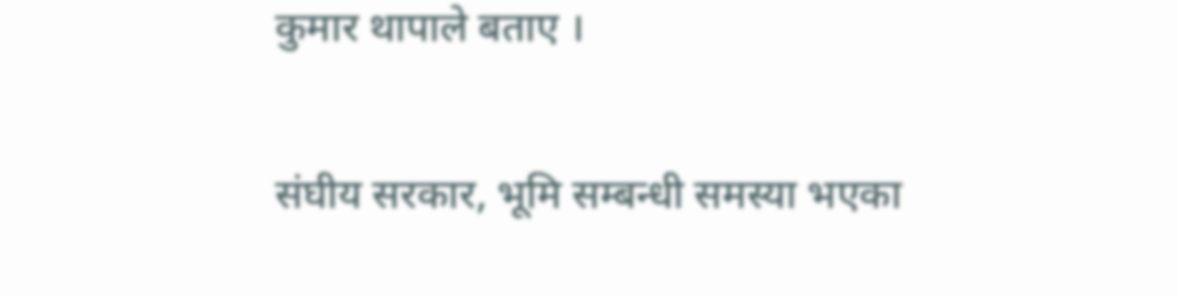कुमार थापाले बताए ।

संघीय सरकार, भूमि सम्बन्धी समस्या भएका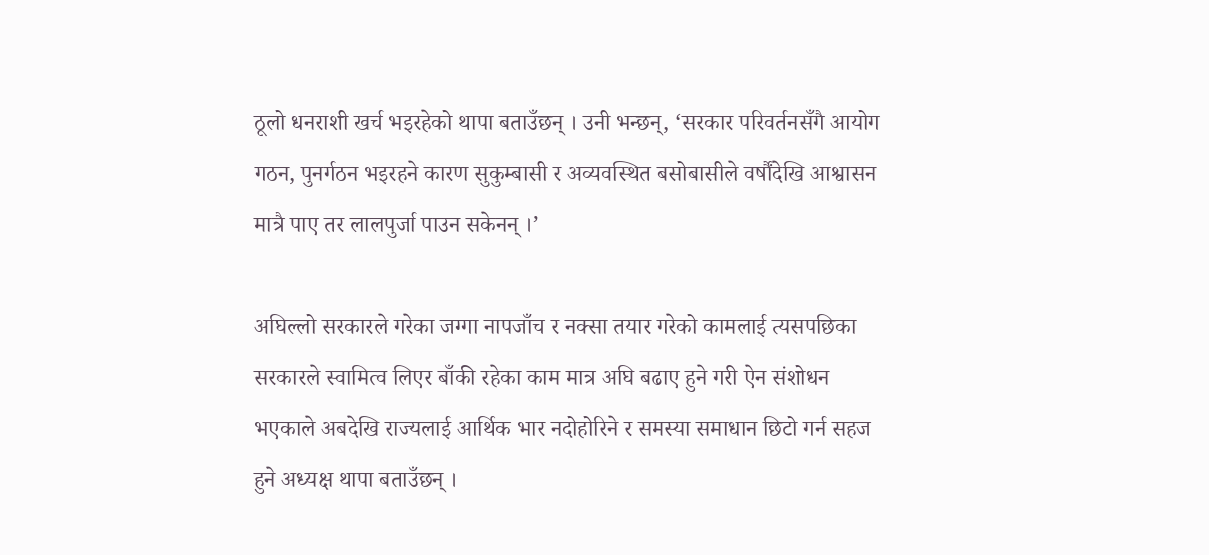ठूलो धनराशी खर्च भइरहेको थापा बताउँछन् । उनी भन्छन्, ‘सरकार परिवर्तनसँगै आयोग गठन, पुनर्गठन भइरहने कारण सुकुम्बासी र अव्यवस्थित बसोबासीले वर्षौंदेखि आश्वासन मात्रै पाए तर लालपुर्जा पाउन सकेनन् ।’

अघिल्लो सरकारले गरेका जग्गा नापजाँच र नक्सा तयार गरेको कामलाई त्यसपछिका सरकारले स्वामित्व लिएर बाँकी रहेका काम मात्र अघि बढाए हुने गरी ऐन संशोधन भएकाले अबदेखि राज्यलाई आर्थिक भार नदोहोरिने र समस्या समाधान छिटो गर्न सहज हुने अध्यक्ष थापा बताउँछन् ।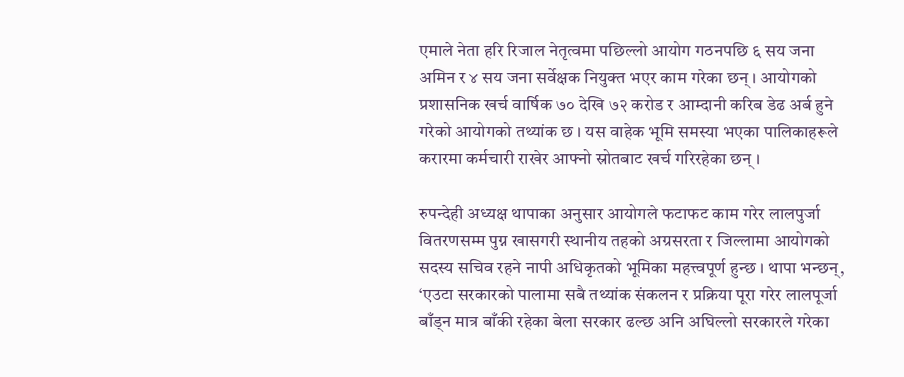एमाले नेता हरि रिजाल नेतृत्वमा पछिल्लो आयोग गठनपछि ६ सय जना अमिन र ४ सय जना सर्वेक्षक नियुक्त भएर काम गरेका छन् । आयोगको प्रशासनिक खर्च वार्षिक ७० देखि ७२ करोड र आम्दानी करिब डेढ अर्ब हुने गरेको आयोगको तथ्यांक छ । यस वाहेक भूमि समस्या भएका पालिकाहरूले करारमा कर्मचारी राखेर आफ्नो स्रोतबाट खर्च गरिरहेका छन् ।

रुपन्देही अध्यक्ष थापाका अनुसार आयोगले फटाफट काम गरेर लालपुर्जा वितरणसम्म पुग्न खासगरी स्थानीय तहको अग्रसरता र जिल्लामा आयोगको सदस्य सचिव रहने नापी अधिकृतको भूमिका महत्त्वपूर्ण हुन्छ । थापा भन्छन्, ‘एउटा सरकारको पालामा सबै तथ्यांक संकलन र प्रक्रिया पूरा गरेर लालपूर्जा बाँड्न मात्र बाँकी रहेका बेला सरकार ढल्छ अनि अघिल्लो सरकारले गरेका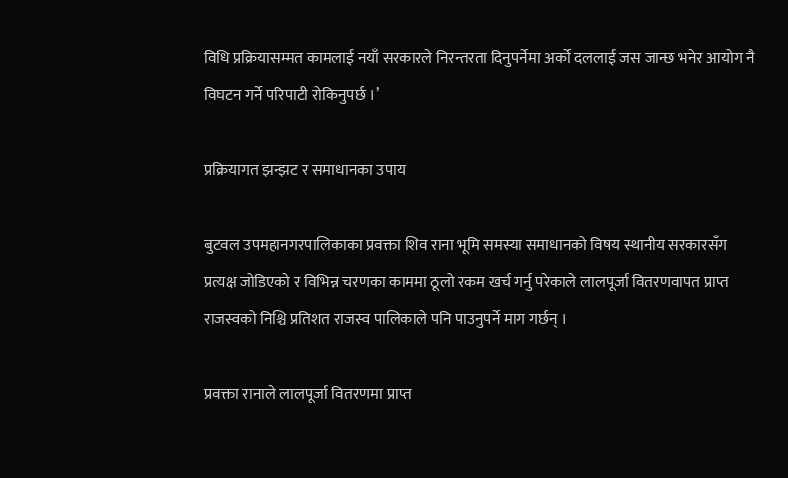विधि प्रक्रियासम्मत कामलाई नयाँ सरकारले निरन्तरता दिनुपर्नेमा अर्को दललाई जस जान्छ भनेर आयोग नै विघटन गर्ने परिपाटी रोकिनुपर्छ ।’

प्रक्रियागत झन्झट र समाधानका उपाय

बुटवल उपमहानगरपालिकाका प्रवक्ता शिव राना भूमि समस्या समाधानको विषय स्थानीय सरकारसँग प्रत्यक्ष जोडिएको र विभिन्न चरणका काममा ठूलो रकम खर्च गर्नु परेकाले लालपूर्जा वितरणवापत प्राप्त राजस्वको निश्चि प्रतिशत राजस्व पालिकाले पनि पाउनुपर्ने माग गर्छन् ।

प्रवक्ता रानाले लालपूर्जा वितरणमा प्राप्त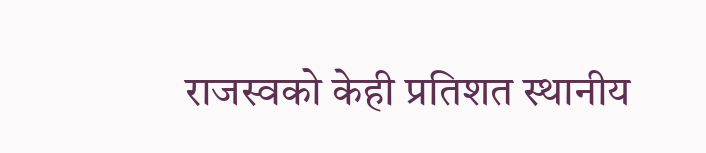राजस्वको केही प्रतिशत स्थानीय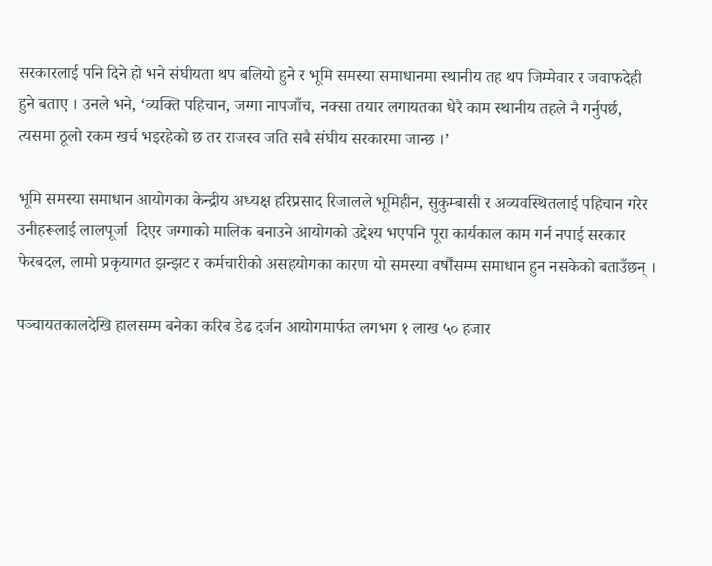सरकारलाई पनि दिने हो भने संघीयता थप बलियो हुने र भूमि समस्या समाधानमा स्थानीय तह थप जिम्मेवार र जवाफदेही हुने बताए । उनले भने, ‘व्यक्ति पहिचान, जग्गा नापजाँच, नक्सा तयार लगायतका धेरै काम स्थानीय तहले नै गर्नुपर्छ, त्यसमा ठूलो रकम खर्च भइरहेको छ तर राजस्व जति सबै संघीय सरकारमा जान्छ ।’

भूमि समस्या समाधान आयोगका केन्द्रीय अध्यक्ष हरिप्रसाद रिजालले भूमिहीन, सुकुम्बासी र अव्यवस्थितलाई पहिचान गरेर उनीहरूलाई लालपूर्जा  दिएर जग्गाको मालिक बनाउने आयोगको उद्देश्य भएपनि पूरा कार्यकाल काम गर्न नपाई सरकार फेरबदल, लामो प्रकृयागत झन्झट र कर्मचारीको असहयोगका कारण यो समस्या वर्षौंसम्म समाधान हुन नसकेको बताउँछन् ।

पञ्चायतकालदेखि हालसम्म बनेका करिब डेढ दर्जन आयोगमार्फत लगभग १ लाख ५० हजार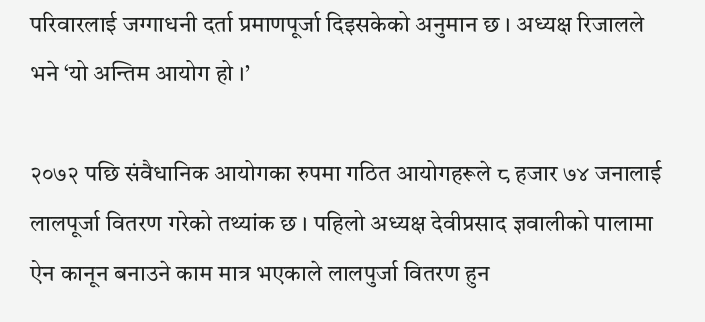परिवारलाई जग्गाधनी दर्ता प्रमाणपूर्जा दिइसकेको अनुमान छ । अध्यक्ष रिजालले भने ‘यो अन्तिम आयोग हो ।’

२०७२ पछि संवैधानिक आयोगका रुपमा गठित आयोगहरूले ८ हजार ७४ जनालाई लालपूर्जा वितरण गरेको तथ्यांक छ । पहिलो अध्यक्ष देवीप्रसाद ज्ञवालीको पालामा ऐन कानून बनाउने काम मात्र भएकाले लालपुर्जा वितरण हुन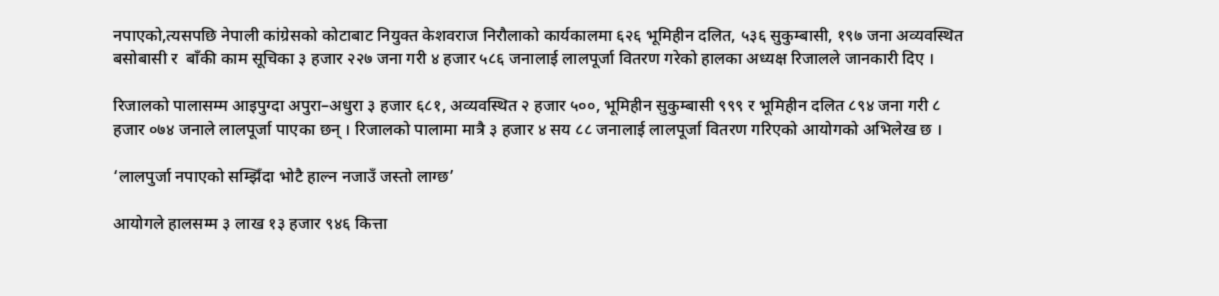नपाएको,त्यसपछि नेपाली कांग्रेसको कोटाबाट नियुक्त केशवराज निरौलाको कार्यकालमा ६२६ भूमिहीन दलित, ५३६ सुकुम्बासी, १९७ जना अव्यवस्थित बसोबासी र  बाँकी काम सूचिका ३ हजार २२७ जना गरी ४ हजार ५८६ जनालाई लालपूर्जा वितरण गरेको हालका अध्यक्ष रिजालले जानकारी दिए ।

रिजालको पालासम्म आइपुग्दा अपुरा–अधुरा ३ हजार ६८१, अव्यवस्थित २ हजार ५००, भूमिहीन सुकुम्बासी ९९९ र भूमिहीन दलित ८९४ जना गरी ८ हजार ०७४ जनाले लालपूर्जा पाएका छन् । रिजालको पालामा मात्रै ३ हजार ४ सय ८८ जनालाई लालपूर्जा वितरण गरिएको आयोगको अभिलेख छ ।

‘लालपुर्जा नपाएको सम्झिँदा भोटै हाल्न नजाउँ जस्तो लाग्छ’

आयोगले हालसम्म ३ लाख १३ हजार ९४६ कित्ता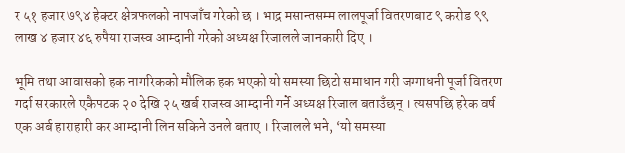र ५१ हजार ७९४ हेक्टर क्षेत्रफलको नापजाँच गरेको छ । भाद्र मसान्तसम्म लालपूर्जा वितरणबाट ९ करोड ९९ लाख ४ हजार ४६ रुपैया राजस्व आम्दानी गरेको अध्यक्ष रिजालले जानकारी दिए ।

भूमि तथा आवासको हक नागरिकको मौलिक हक भएको यो समस्या छिटो समाधान गरी जग्गाधनी पूर्जा वितरण गर्दा सरकारले एकैपटक २० देखि २५ खर्ब राजस्व आम्दानी गर्ने अध्यक्ष रिजाल बताउँछन् । त्यसपछि हरेक वर्ष एक अर्ब हाराहारी कर आम्दानी लिन सकिने उनले बताए । रिजालले भने, ‘यो समस्या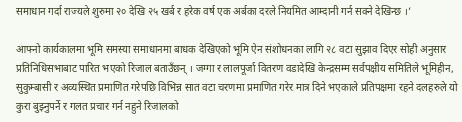समाधान गर्दा राज्यले शुरुमा २० देखि २५ खर्ब र हरेक वर्ष एक अर्बका दरले नियमित आम्दानी गर्न सक्ने देखिन्छ ।’

आफ्नो कार्यकालमा भूमि समस्या समाधानमा बाधक देखिएको भूमि ऐन संशोधनका लागि २८ वटा सुझाव दिएर सोही अनुसार प्रतिनिधिसभाबाट पारित भएको रिजाल बताउँछन् । जग्गा र लालपूर्जा वितरण वडादेखि केन्द्रसम्म सर्वपक्षीय समितिले भूमिहीन, सुकुम्बासी र अव्यस्थित प्रमाणित गरेपछि विभिन्न सात वटा चरणमा प्रमाणित गरेर मात्र दिने भएकाले प्रतिपक्षमा रहने दलहरुले यो कुरा बुझ्नुपर्ने र गलत प्रचार गर्न नहुने रिजालको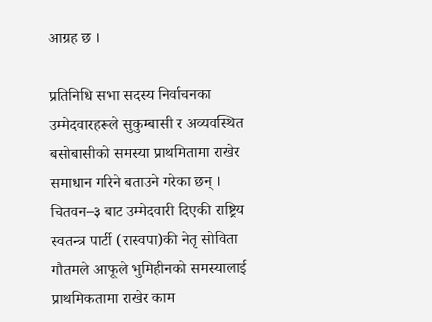आग्रह छ ।

प्रतिनिधि सभा सदस्य निर्वाचनका उम्मेदवारहरूले सुकुम्बासी र अव्यवस्थित बसोबासीको समस्या प्राथमितामा राखेर समाधान गरिने बताउने गरेका छन् । चितवन–३ बाट उम्मेदवारी दिएकी राष्ट्रिय स्वतन्त्र पार्टी (रास्वपा)की नेतृ सोविता गौतमले आफूले भुमिहीनको समस्यालाई प्राथमिकतामा राखेर काम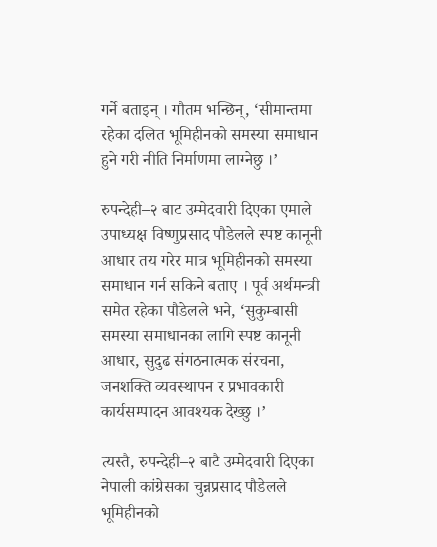गर्ने बताइन् । गौतम भन्छिन्, ‘सीमान्तमा रहेका दलित भूमिहीनको समस्या समाधान हुने गरी नीति निर्माणमा लाग्नेछु ।’

रुपन्देही–२ बाट उम्मेदवारी दिएका एमाले उपाध्यक्ष विष्णुप्रसाद पौडेलले स्पष्ट कानूनी आधार तय गरेर मात्र भूमिहीनको समस्या समाधान गर्न सकिने बताए । पूर्व अर्थमन्त्री समेत रहेका पौडेलले भने, ‘सुकुम्बासी  समस्या समाधानका लागि स्पष्ट कानूनी आधार, सुदुढ संगठनात्मक संरचना, जनशक्ति व्यवस्थापन र प्रभावकारी कार्यसम्पादन आवश्यक देख्छु ।’

त्यस्तै, रुपन्देही–२ बाटै उम्मेदवारी दिएका नेपाली कांग्रेसका चुन्नप्रसाद पौडेलले भूमिहीनको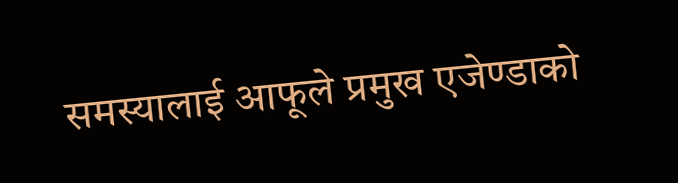समस्यालाई आफूले प्रमुख एजेण्डाको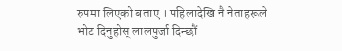रुपमा लिएको बताए । पहिलादेखि नै नेताहरूले भोट दिनुहोस् लालपुर्जा दिन्छौं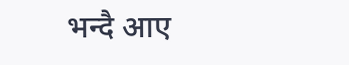भन्दै आए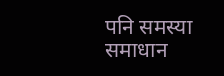पनि समस्या समाधान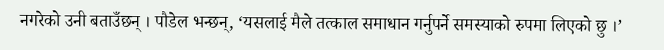नगरेको उनी बताउँछन् । पौडेल भन्छन्, ‘यसलाई मैले तत्काल समाधान गर्नुपर्ने समस्याको रुपमा लिएको छु ।’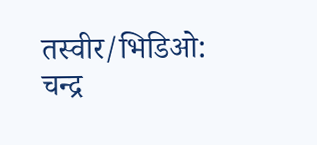तस्वीर/भिडिओ: चन्द्र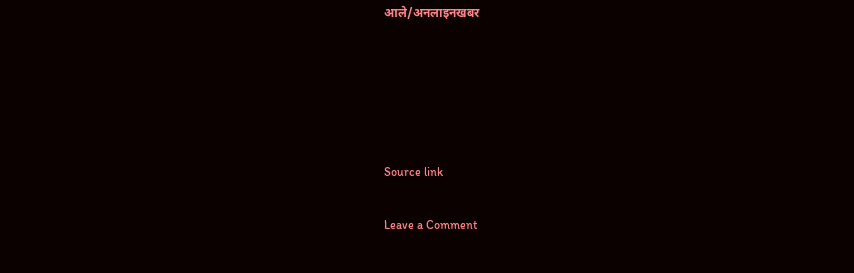आले/अनलाइनखबर





Source link

Leave a Comment